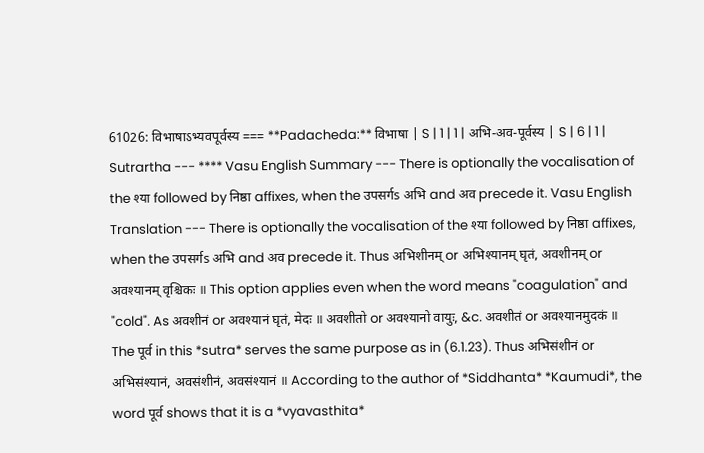61026: विभाषाऽभ्यवपूर्वस्य === **Padacheda:** विभाषा | S | 1 | 1 | अभि-अव-पूर्वस्य | S | 6 | 1 | Sutrartha --- **** Vasu English Summary --- There is optionally the vocalisation of the श्या followed by निष्ठा affixes, when the उपसर्गs अभि and अव precede it. Vasu English Translation --- There is optionally the vocalisation of the श्या followed by निष्ठा affixes, when the उपसर्गs अभि and अव precede it. Thus अभिशीनम् or अभिश्यानम् घृतं, अवशीनम् or अवश्यानम् वृश्चिकः ॥ This option applies even when the word means "coagulation" and "cold". As अवशीनं or अवश्यानं घृतं, मेदः ॥ अवशीतो or अवश्यानो वायुः, &c. अवशीतं or अवश्यानमुदकं ॥ The पूर्व in this *sutra* serves the same purpose as in (6.1.23). Thus अभिसंशीनं or अभिसंश्यानं, अवसंशीनं, अवसंश्यानं ॥ According to the author of *Siddhanta* *Kaumudi*, the word पूर्व shows that it is a *vyavasthita*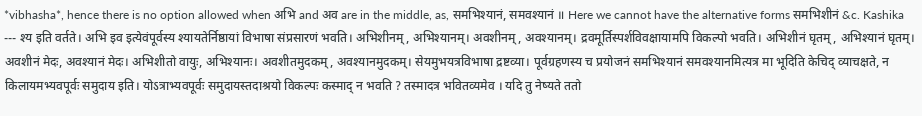*vibhasha*, hence there is no option allowed when अभि and अव are in the middle, as, समभिश्यानं, समवश्यानं ॥ Here we cannot have the alternative forms समभिशीनं &c. Kashika --- श्य इति वर्तते। अभि इव इत्येवंपूर्वस्य श्यायतेर्निष्ठायां विभाषा संप्रसारणं भवति। अभिशीनम्, अभिश्यानम्। अवशीनम्, अवश्यानम्। द्रवमूर्तिस्पर्शविवक्षायामपि विकल्पो भवति। अभिशीनं घृतम्, अभिश्यानं घृतम्। अवशीनं मेदः, अवश्यानं मेदः। अभिशीतो वायुः, अभिश्यानः। अवशीतमुदकम्, अवश्यानमुदकम्। सेयमुभयत्रविभाषा द्रष्टव्या। पूर्वग्रहणस्य च प्रयोजनं समभिश्यानं समवश्यानमित्यत्र मा भूदिति केचिद् व्याचक्षते, न किलायमभ्यवपूर्वः समुदाय इति। योऽत्राभ्यवपूर्वः समुदायस्तदाश्रयो विकल्पः कस्माद् न भवति ? तस्मादत्र भवितव्यमेव । यदि तु नेष्यते ततो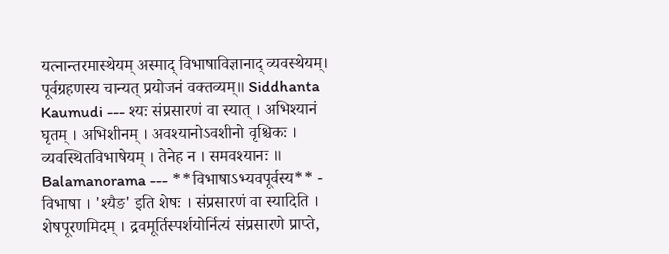यत्नान्तरमास्थेयम् अस्माद् विभाषाविज्ञानाद् व्यवस्थेयम्। पूर्वग्रहणस्य चान्यत् प्रयोजनं वक्तव्यम्॥ Siddhanta Kaumudi --- श्यः संप्रसारणं वा स्यात् । अभिश्यानं घृतम् । अभिशीनम् । अवश्यानोऽवशीनो वृश्चिकः । व्यवस्थितविभाषेयम् । तेनेह न । समवश्यानः ॥ Balamanorama --- **विभाषाऽभ्यवपूर्वस्य** - विभाषा । 'श्यैङ' इति शेषः । संप्रसारणं वा स्यादिति । शेषपूरणमिदम् । द्रवमूर्तिस्पर्शयोर्नित्यं संप्रसारणे प्राप्ते,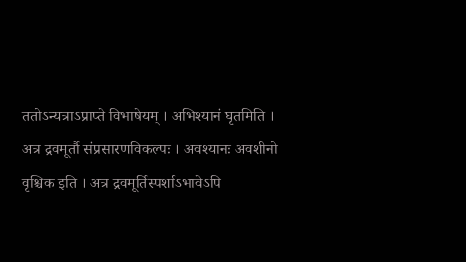ततोऽन्यत्राऽप्राप्ते विभाषेयम् । अभिश्यानं घृतमिति । अत्र द्रवमूर्तौ संप्रसारणविकल्पः । अवश्यानः अवशीनो वृश्चिक इति । अत्र द्रवमूर्तिस्पर्शाऽभावेऽपि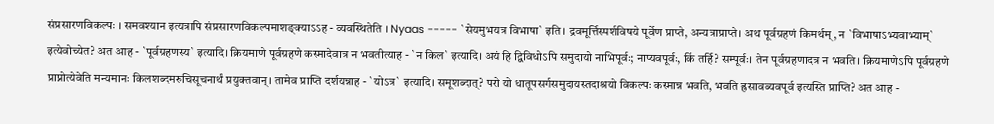संप्रसारणविकल्पः । समवश्यान इत्यत्रापि संप्रसारणविकल्पमाशङ्क्याऽऽह - व्यवस्थितेति । Nyaas ----- `सेयमुभयत्र विभाषा` इति। द्रवमूर्त्तिस्पर्शविषये पूर्वेण प्राप्ते, अन्यत्राप्राप्ते। अथ पूर्वग्रहणं किमर्थम्, न `विभाषाऽभ्यवाभ्याम्` इत्येवोच्येत? अत आह - `पूर्वग्रहणस्य` इत्यादि। क्रियमाणे पूर्वग्रहणे कस्मादेवात्र न भवतीत्याह - `न किल` इत्यादि। अयं हि द्विविधोऽपि समुदायो नाभिपूर्वः; नाप्यवपूर्वः, किं तर्हि? सम्पूर्वः। तेन पूर्वग्रहणादत्र न भवति। क्रियमाणेऽपि पूर्वग्रहणे प्राप्नोत्येवेति मन्यमानः किलशब्दमरुचिसूचनार्थं प्रयुक्तवान्। तामेव प्राप्ति दर्शयन्नाह - `योऽत्र` इत्यादि। समूशब्दात्? परो यो धातूपसर्गसमुदायस्तदाश्रयो विकल्पः कस्मान्न भवति, भवति ह्रसावब्यवपूर्व इत्यस्ति प्राप्ति? अत आह -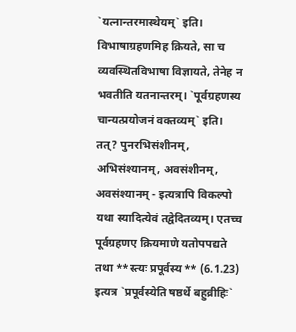`यत्नान्तरमास्थेयम्` इति। विभाषाग्रहणमिह क्रियते, सा च व्यवस्थितविभाषा विज्ञायते, तेनेह न भवतीति यतनान्तरम्। `पूर्वग्रहणस्य चान्यत्प्रयोजनं वक्तव्यम्` इति। तत्? पुनरभिसंशीनम्, अभिसंश्यानम्, अवसंशीनम्, अवसंश्यानम् - इत्यत्रापि विकल्पो यथा स्यादित्येवं तद्वेदितव्यम्। एतच्च पूर्वग्रहणए क्रियमाणे यतोपपद्यते तथा **स्त्यः प्रपूर्वस्य** (6.1.23) इत्यत्र `प्रपूर्वस्येति षष्ठर्थे बहुव्रीहिः`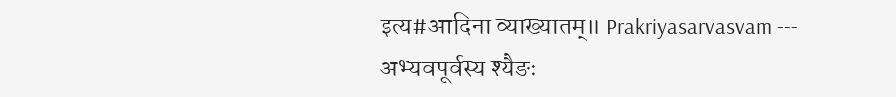इत्य#आदिना व्याख्यातम्॥ Prakriyasarvasvam --- अभ्यवपूर्वस्य श्यैङः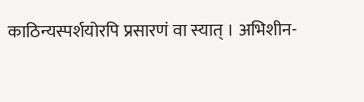काठिन्यस्पर्शयोरपि प्रसारणं वा स्यात् । अभिशीन-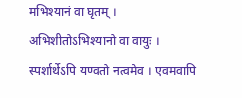मभिश्यानं वा घृतम् । अभिशीतोऽभिश्यानो वा वायुः । स्पर्शार्थेऽपि यण्वतो नत्वमेव । एवमवापि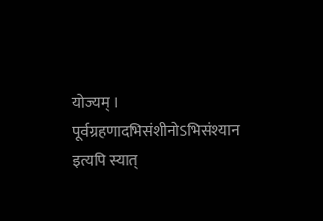योज्यम् । पूर्वग्रहणादभिसंशीनोऽभिसंश्यान इत्यपि स्यात्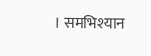। समभिश्यान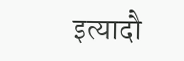इत्यादौ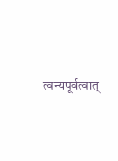त्वन्यपूर्वत्वात्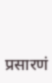प्रसारणं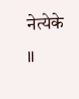नेत्येके ॥